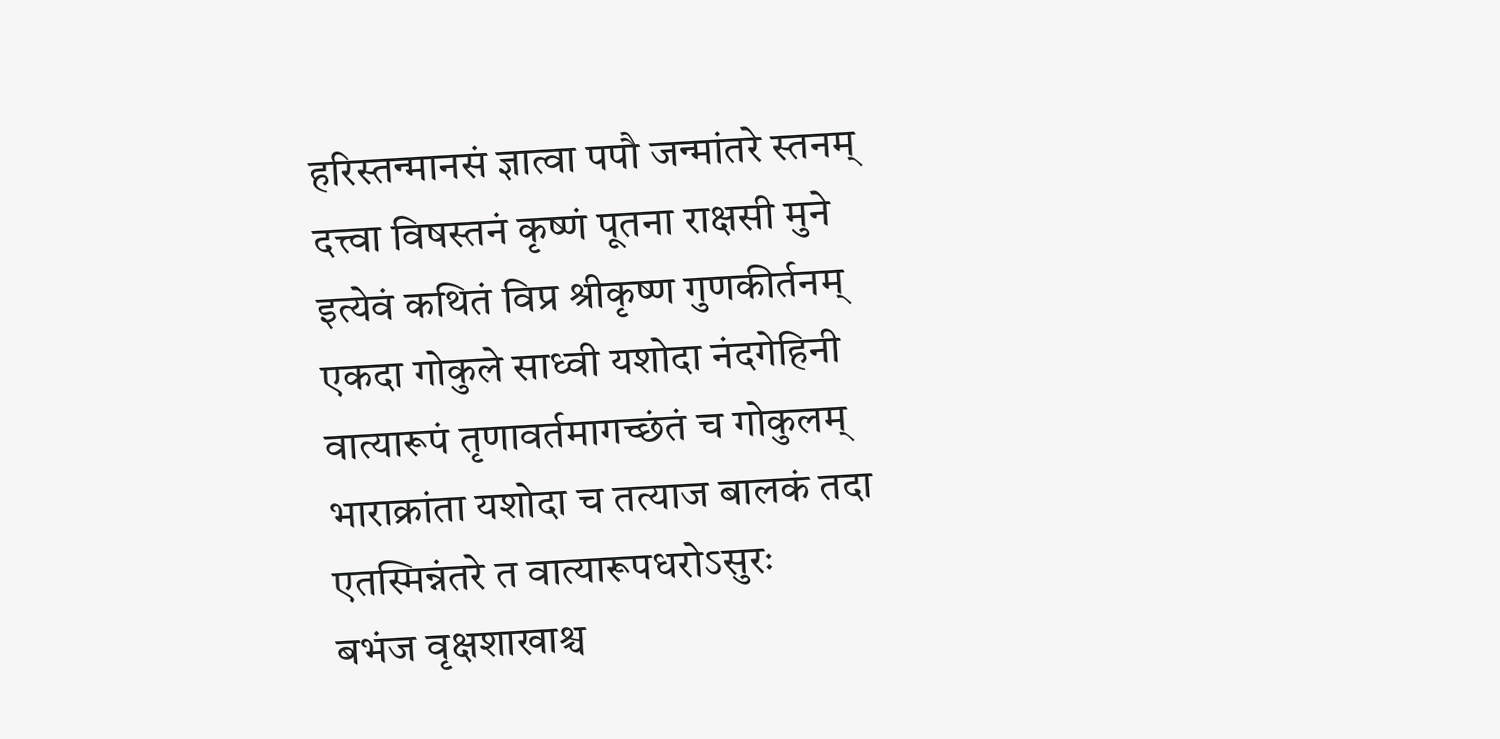हरिस्तन्मानसं ज्ञात्वा पपौ जन्मांतरे स्तनम्
दत्त्वा विषस्तनं कृष्णं पूतना राक्षसी मुने
इत्येवं कथितं विप्र श्रीकृष्ण गुणकीर्तनम्
एकदा गोकुले साध्वी यशोदा नंदगेहिनी
वात्यारूपं तृणावर्तमागच्छंतं च गोकुलम्
भाराक्रांता यशोदा च तत्याज बालकं तदा
एतस्मिन्नंतरे त वात्यारूपधरोऽसुरः
बभंज वृक्षशाखाश्च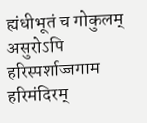ह्यंधीभूतं च गोकुलम्
असुरोऽपि हरिस्पर्शाज्जगाम हरिमंदिरम्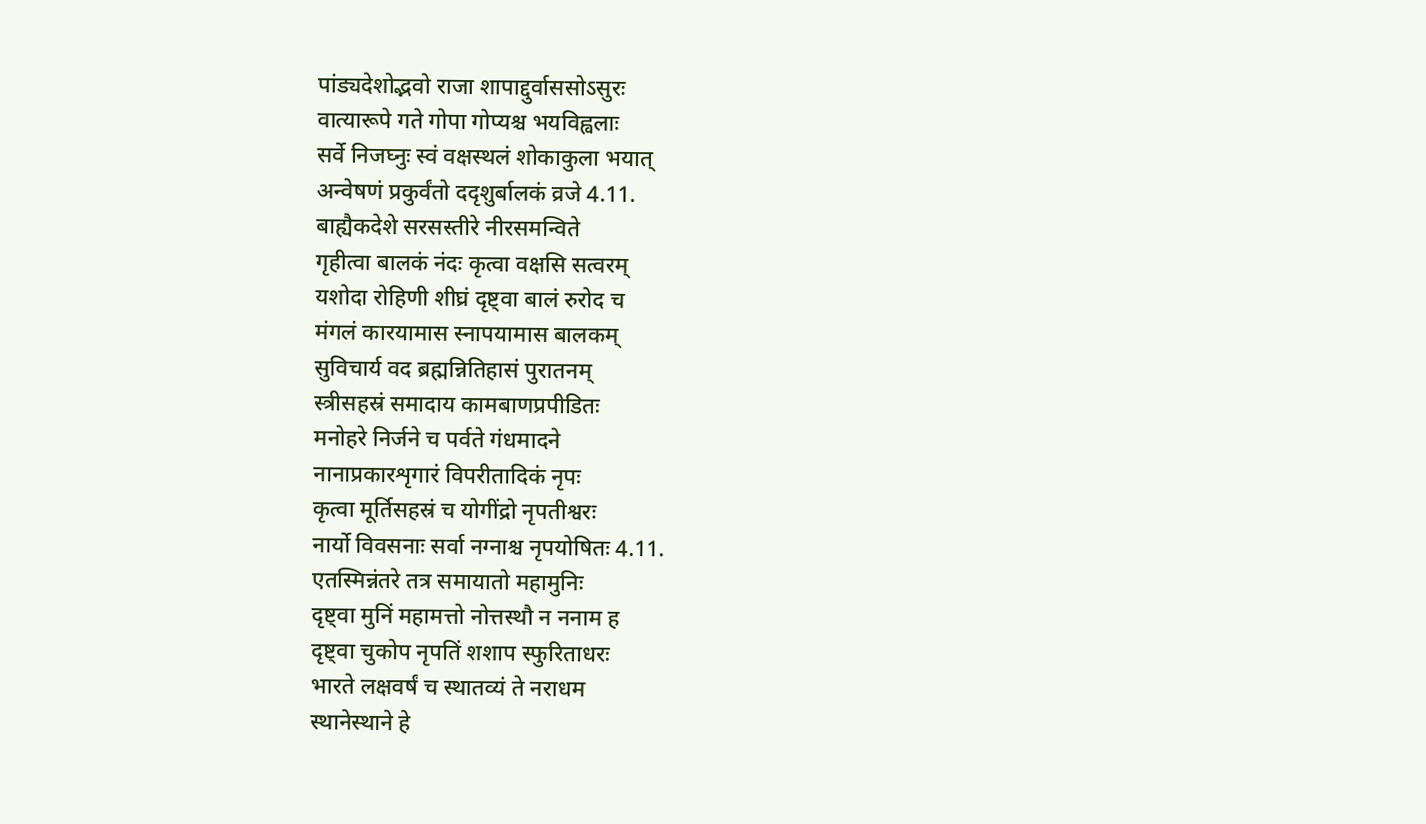पांड्यदेशोद्भवो राजा शापाद्दुर्वाससोऽसुरः
वात्यारूपे गते गोपा गोप्यश्च भयविह्वलाः
सर्वे निजघ्नुः स्वं वक्षस्थलं शोकाकुला भयात्
अन्वेषणं प्रकुर्वंतो ददृशुर्बालकं व्रजे 4.11.
बाह्यैकदेशे सरसस्तीरे नीरसमन्विते
गृहीत्वा बालकं नंदः कृत्वा वक्षसि सत्वरम्
यशोदा रोहिणी शीघ्रं दृष्ट्वा बालं रुरोद च
मंगलं कारयामास स्नापयामास बालकम्
सुविचार्य वद ब्रह्मन्नितिहासं पुरातनम्
स्त्रीसहस्रं समादाय कामबाणप्रपीडितः
मनोहरे निर्जने च पर्वते गंधमादने
नानाप्रकारशृगारं विपरीतादिकं नृपः
कृत्वा मूर्तिसहस्रं च योगींद्रो नृपतीश्वरः
नार्यो विवसनाः सर्वा नग्नाश्च नृपयोषितः 4.11.
एतस्मिन्नंतरे तत्र समायातो महामुनिः
दृष्ट्वा मुनिं महामत्तो नोत्तस्थौ न ननाम ह
दृष्ट्वा चुकोप नृपतिं शशाप स्फुरिताधरः
भारते लक्षवर्षं च स्थातव्यं ते नराधम
स्थानेस्थाने हे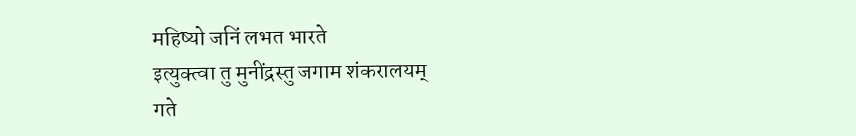महिष्यो जनिं लभत भारते
इत्युक्त्वा तु मुनींद्रस्तु जगाम शंकरालयम्
गते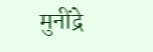मुनींद्रे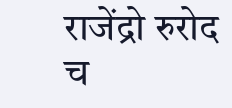राजेंद्रो रुरोद च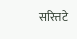सरित्तटे